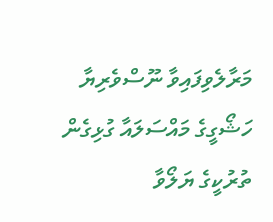މަރާލެވިފައިވާ ނޫސްވެރިޔާ ހަޝޯގީގެ މައްސަލައާ ގުޅިގެން ތުރުކީގެ ޔަލޯވާ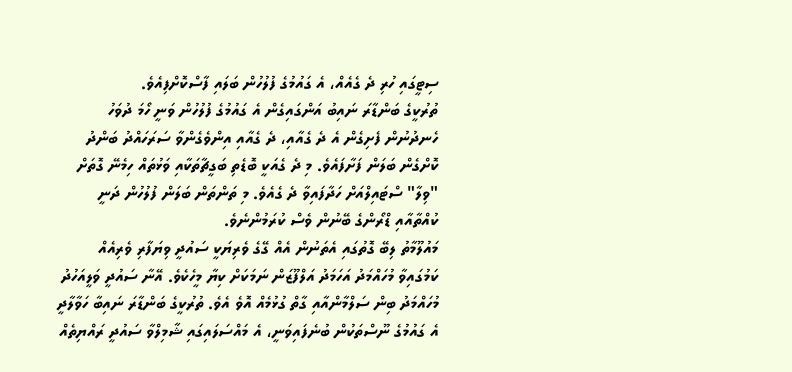ސިޓީގައި ހުރި ދެ ގެއެއް، އެ ގައުމުގެ ފުލުހުން ބަލައި ފާސްކޮށްފިއެވެ.
ތުރުކީގެ ބަންޑާރަ ނައިބު އަންގައިގެން އެ ގައުމުގެ ފުލުހުން ވަނީ ހޯމަ ދުވަހު ހެނދުނުން ފެށިގެން އެ ދެ ގެއާއި، ދެ ގެއާއި އިންވެގެންވާ ސަރަހައްދު ބަންދު ކޮށްގެން ބަލަން ފަށާފައެވެ. މި ދެ ގެއަކީ ބޮޑެތި ބަގީޗާތަކާއި ވަޅުތައް ހިމެނޭ ގޮތަށް "ވިލާ" ސްޓައިލްއަށް ހަދާފައިވާ ދެ ގެއެވެ. މި ތަންތަން ބަލަން ފުލުހުން ދަނީ ކުއްތާއާއި ޑްރޯންގެ ބޭނުން ވެސް ކުރަމުންނެވެ.
މައުލޫމާތު ލިބޭ ގޮތުގައި އެތަނުން އެއް ގޭގެ ވެރިޔަކީ ސައުދީ ވިޔަފާރި ވެރިއެއް ކަމުގައިވާ މުހައްމަދު އަހަމަދު އަލްފޫޒަން ނަމަކަށް ކިޔާ މީހެކެވެ. އޭނާ ސައުދީ ވަލީއަހުދު މުހައްމަދު ބިން ސަލްމާންއާއި ގާތް ގުޅުމެއް އޮވެ އެވެ. ތުރުކީގެ ބަންޑާރަ ނައިބާ ހަވާލާދީ އެ ގައުމުގެ ނޫސްތަކުން ބުނެފައިވަނީ، އެ މައްސަލައިގައި ޝާމިލްވާ ސައުދީ ރައްޔިތެއް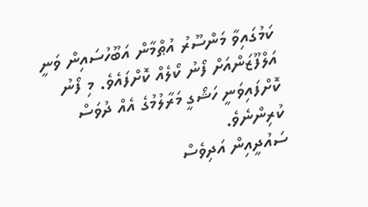ކަމުގައިވާ މަންސޫރު އުޠްމާން އަބޫހުސައިން ވަނީ އަލްފޫޒަންއަށް ފޯނު ކޯލެއް ކޮށްފައެވެ. މި ފޯނު ކޮށްފައިވަނީ ހަޝޯގީ މަރާލުމުގެ އެއް ދުވަސް ކުރިންނެވެ.
ސައުދީއިން އަދިވެސް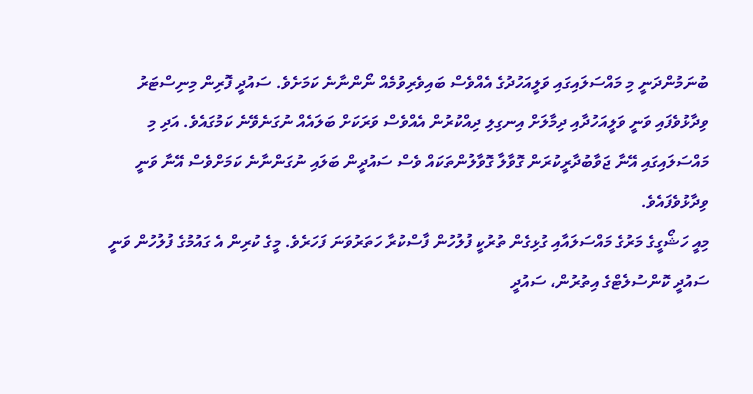ބުނަމުންދަނީ މި މައްސަލައިގައި ވަލީއަހުދުގެ އެއްވެސް ބައިވެރިވުމެއް ނޯންނާނެ ކަމަށެވެ. ސައުދީ ފޮރިން މިނިސްޓަރު ވިދާޅުވެފައި ވަނީ ވަލީއަހުދާއި ދިމާލަށް އިނގިލި ދިއްކުރުން އެއްވެސް ވަރަކަށް ބަލައެއް ނުގަނެވޭނެ ކަމުގައެވެ. އަދި މި މައްސަލައިގައި އޭނާ ޖަވާބުދާރީކުރަން ގޮވާލާ ގޮވާލުންތަކައް ވެސް ސައުދީން ބަލައި ނުގަންނާނެ ކަމަށްވެސް އޭނާ ވަނީ ވިދާޅުވެފައެވެ.
މިއީ ހަޝޯގީގެ މަރުގެ މައްސަލައާއި ގުޅިގެން ތުރުކީ ފުލުހުން ފާސްކުރާ ހަތަރުވަނަ ފަހަރެވެ. މީގެ ކުރިން އެ ގައުމުގެ ފުލުހުން ވަނީ ސައުދީ ކޮންސުލެޓްގެ އިތުރުން، ސައުދީ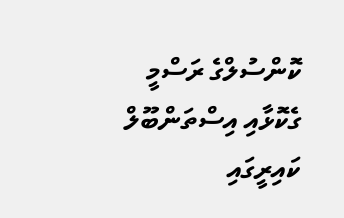ކޮންސުލްގެ ރަސްމީ ގެކޮޅާއި އިސްތަންބޫލް ކައިރީގައި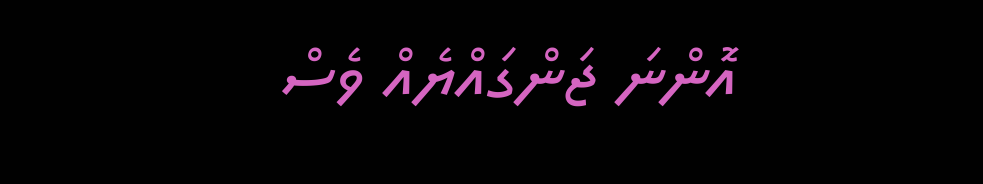އޮންނަ ޖަންގައްޔެއް ވެސް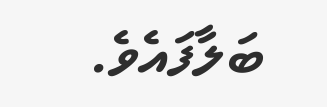ބަލާފައެވެ.